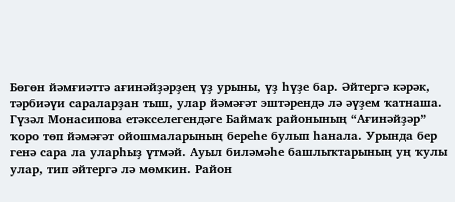Бөгөн йәмғиәттә ағинәйҙәрҙең үҙ урыны, үҙ һүҙе бар. Әйтергә кәрәк, тәрбиәүи сараларҙан тыш, улар йәмәғәт эштәрендә лә әүҙем ҡатнаша. Гүзәл Монасипова етәкселегендәге Баймаҡ районының “Ағинәйҙәр” ҡоро төп йәмәғәт ойошмаларының береһе булып һанала. Урында бер генә сара ла уларһыҙ үтмәй. Ауыл биләмәһе башлыҡтарының уң ҡулы улар, тип әйтергә лә мөмкин. Район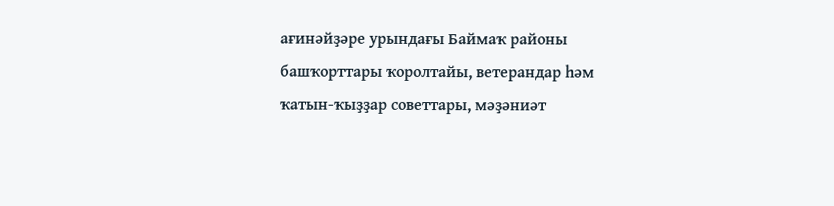ағинәйҙәре урындағы Баймаҡ районы башҡорттары ҡоролтайы, ветерандар һәм ҡатын-ҡыҙҙар советтары, мәҙәниәт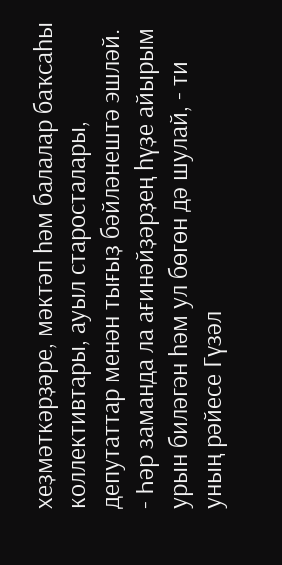хеҙмәткәрҙәре, мәктәп һәм балалар баҡсаһы коллективтары, ауыл старосталары, депутаттар менән тығыҙ бәйләнештә эшләй.
- Һәр заманда ла ағинәйҙәрҙең һүҙе айырым урын биләгән һәм ул бөгөн дә шулай, - ти уның рәйесе Гүзәл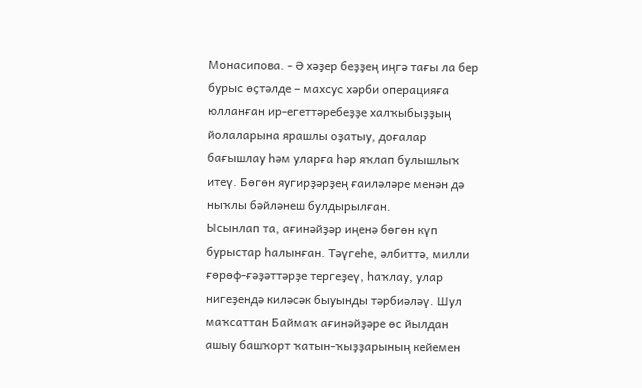Монасипова. - Ә хәҙер беҙҙең иңгә тағы ла бер бурыс өҫтәлде – махсус хәрби операцияға юлланған ир-егеттәребеҙҙе халҡыбыҙҙың йолаларына ярашлы оҙатыу, доғалар бағышлау һәм уларға һәр яҡлап булышлыҡ итеү. Бөгөн яугирҙәрҙең ғаиләләре менән дә ныҡлы бәйләнеш булдырылған.
Ысынлап та, ағинәйҙәр иңенә бөгөн күп бурыстар һалынған. Тәүгеһе, әлбиттә, милли ғөрөф-ғәҙәттәрҙе тергеҙеү, һаҡлау, улар нигеҙендә киләсәк быуынды тәрбиәләү. Шул маҡсаттан Баймаҡ ағинәйҙәре өс йылдан ашыу башҡорт ҡатын-ҡыҙҙарының кейемен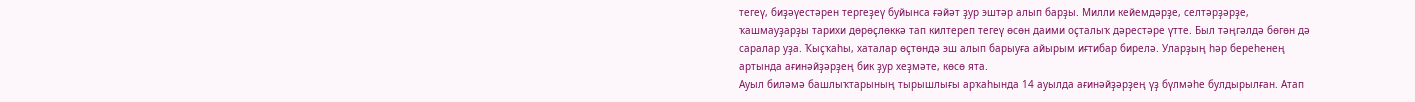тегеү, биҙәүестәрен тергеҙеү буйынса ғәйәт ҙур эштәр алып барҙы. Милли кейемдәрҙе, селтәрҙәрҙе, ҡашмауҙарҙы тарихи дөрөҫлөккә тап килтереп тегеү өсөн даими оҫталыҡ дәрестәре үтте. Был тәңгәлдә бөгөн дә саралар уҙа. Ҡыҫҡаһы, хаталар өҫтөндә эш алып барыуға айырым иғтибар бирелә. Уларҙың һәр береһенең артында ағинәйҙәрҙең бик ҙур хеҙмәте, көсө ята.
Ауыл биләмә башлыҡтарының тырышлығы арҡаһында 14 ауылда ағинәйҙәрҙең үҙ бүлмәһе булдырылған. Атап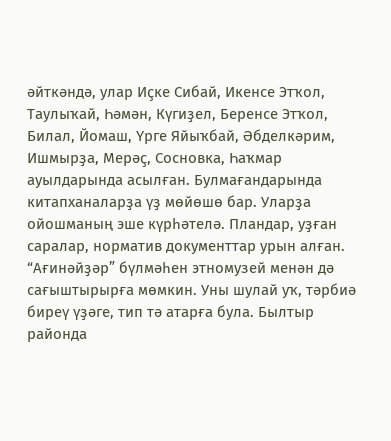әйткәндә, улар Иҫке Сибай, Икенсе Этҡол, Таулыҡай, Һәмән, Күгиҙел, Беренсе Этҡол, Билал, Йомаш, Үрге Яйыҡбай, Әбделкәрим, Ишмырҙа, Мерәҫ, Сосновка, Һаҡмар ауылдарында асылған. Булмағандарында китапханаларҙа үҙ мөйөшө бар. Уларҙа ойошманың эше күрһәтелә. Пландар, уҙған саралар, норматив документтар урын алған.
“Ағинәйҙәр” бүлмәһен этномузей менән дә сағыштырырға мөмкин. Уны шулай уҡ, тәрбиә биреү үҙәге, тип тә атарға була. Былтыр районда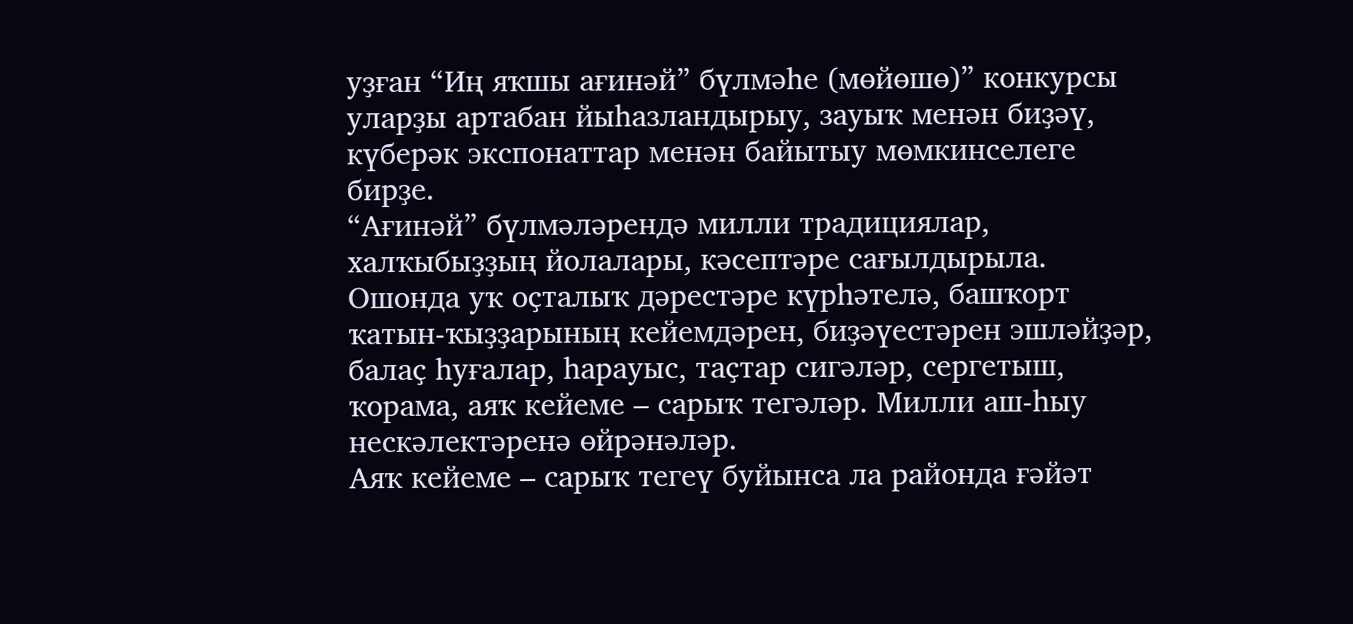уҙған “Иң яҡшы ағинәй” бүлмәһе (мөйөшө)” конкурсы уларҙы артабан йыһазландырыу, зауыҡ менән биҙәү, күберәк экспонаттар менән байытыу мөмкинселеге бирҙе.
“Ағинәй” бүлмәләрендә милли традициялар, халҡыбыҙҙың йолалары, кәсептәре сағылдырыла. Ошонда уҡ оҫталыҡ дәрестәре күрһәтелә, башҡорт ҡатын-ҡыҙҙарының кейемдәрен, биҙәүестәрен эшләйҙәр, балаҫ һуғалар, һарауыс, таҫтар сигәләр, сергетыш, ҡорама, аяҡ кейеме – сарыҡ тегәләр. Милли аш-һыу нескәлектәренә өйрәнәләр.
Аяҡ кейеме – сарыҡ тегеү буйынса ла районда ғәйәт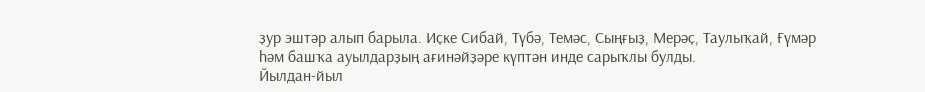ҙур эштәр алып барыла. Иҫке Сибай, Түбә, Темәс, Сыңғыҙ, Мерәҫ, Таулыҡай, Ғүмәр һәм башҡа ауылдарҙың ағинәйҙәре күптән инде сарыҡлы булды.
Йылдан-йыл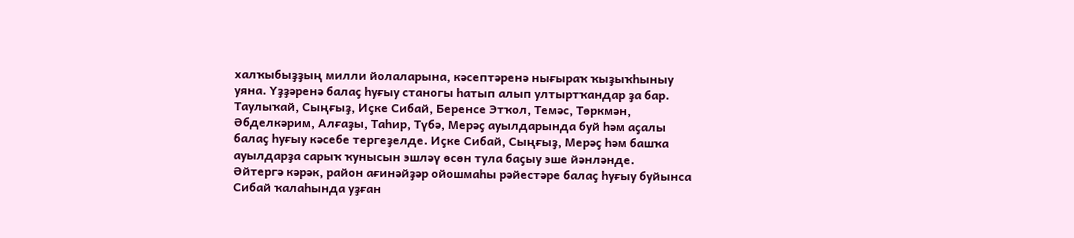халҡыбыҙҙың милли йолаларына, кәсептәренә нығыраҡ ҡыҙыҡһыныу уяна. Үҙҙәренә балаҫ һуғыу станогы һатып алып ултыртҡандар ҙа бар. Таулыҡай, Сыңғыҙ, Иҫке Сибай, Беренсе Этҡол, Темәс, Төркмән, Әбделкәрим, Алғаҙы, Таһир, Түбә, Мерәҫ ауылдарында буй һәм аҫалы балаҫ һуғыу кәсебе тергеҙелде. Иҫке Сибай, Сыңғыҙ, Мерәҫ һәм башҡа ауылдарҙа сарыҡ ҡунысын эшләү өсөн тула баҫыу эше йәнләнде.
Әйтергә кәрәк, район ағинәйҙәр ойошмаһы рәйестәре балаҫ һуғыу буйынса Сибай ҡалаһында уҙған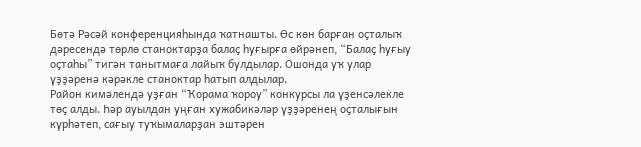Бөтә Рәсәй конференцияһында ҡатнашты. Өс көн барған оҫталыҡ дәресендә төрлө станоктарҙа балаҫ һуғырға өйрәнеп, “Балаҫ һуғыу оҫтаһы” тигән танытмаға лайыҡ булдылар. Ошонда уҡ улар үҙҙәренә кәрәкле станоктар һатып алдылар.
Район кимәлендә уҙған “Ҡорама ҡороу” конкурсы ла үҙенсәлекле төҫ алды. Һәр ауылдан уңған хужабикәләр үҙҙәренең оҫталығын күрһәтеп, сағыу туҡымаларҙан эштәрен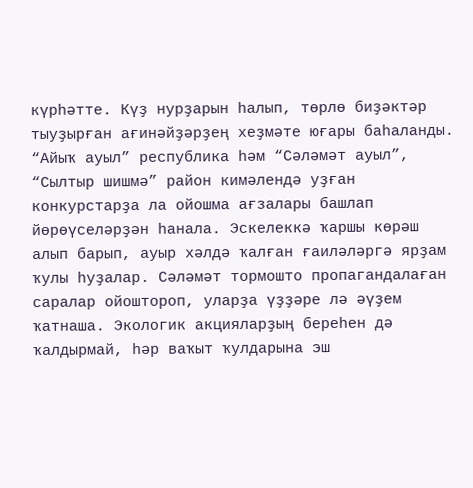күрһәтте. Күҙ нурҙарын һалып, төрлө биҙәктәр тыуҙырған ағинәйҙәрҙең хеҙмәте юғары баһаланды.
“Айыҡ ауыл” республика һәм “Сәләмәт ауыл”, “Сылтыр шишмә” район кимәлендә уҙған конкурстарҙа ла ойошма ағзалары башлап йөрөүселәрҙән һанала. Эскелеккә ҡаршы көрәш алып барып, ауыр хәлдә ҡалған ғаиләләргә ярҙам ҡулы һуҙалар. Сәләмәт тормошто пропагандалаған саралар ойоштороп, уларҙа үҙҙәре лә әүҙем ҡатнаша. Экологик акцияларҙың береһен дә ҡалдырмай, һәр ваҡыт ҡулдарына эш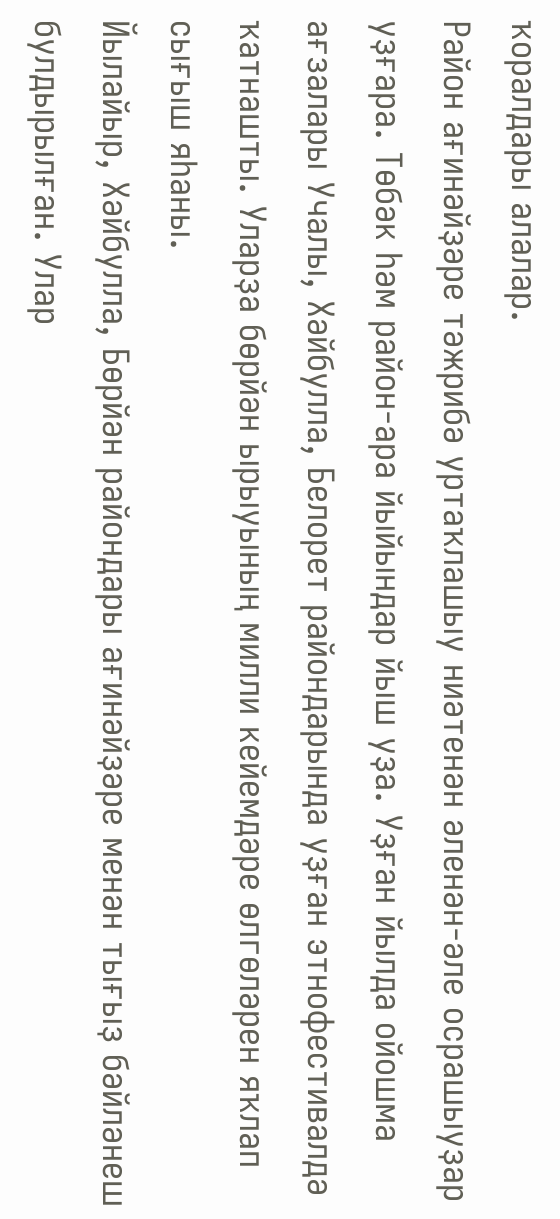ҡоралдары алалар.
Район ағинәйҙәре тәжрибә уртаҡлашыу ниәтенән әленән-әле осрашыуҙар уҙғара. Төбәк һәм район-ара йыйындар йыш уҙа. Уҙған йылда ойошма ағзалары Учалы, Хәйбулла, Белорет райондарында уҙған этнофестивалдә ҡатнашты. Уларҙа бөрйән ырыуының милли кейемдәре өлгөләрен яҡлап сығыш яһаны.
Йылайыр, Хәйбулла, Бөрйән райондары ағинәйҙәре менән тығыҙ бәйләнеш булдырылған. Улар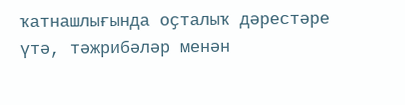ҡатнашлығында оҫталыҡ дәрестәре үтә, тәжрибәләр менән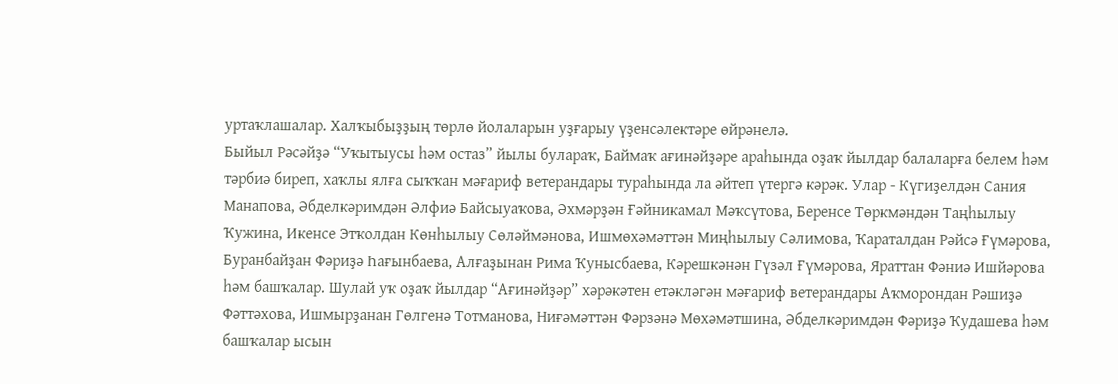уртаҡлашалар. Халҡыбыҙҙың төрлө йолаларын уҙғарыу үҙенсәлектәре өйрәнелә.
Быйыл Рәсәйҙә “Уҡытыусы һәм остаз” йылы булараҡ, Баймаҡ ағинәйҙәре араһында оҙаҡ йылдар балаларға белем һәм тәрбиә биреп, хаҡлы ялға сыҡҡан мәғариф ветерандары тураһында ла әйтеп үтергә кәрәк. Улар - Күгиҙелдән Сания Манапова, Әбделкәримдән Әлфиә Байсыуаҡова, Әхмәрҙән Ғәйникамал Мәҡсүтова, Беренсе Төркмәндән Таңһылыу Ҡужина, Икенсе Этҡолдан Көнһылыу Сөләймәнова, Ишмөхәмәттән Миңһылыу Сәлимова, Ҡараталдан Рәйсә Ғүмәрова, Буранбайҙан Фәриҙә Һағынбаева, Алғаҙынан Рима Ҡунысбаева, Кәрешкәнән Гүзәл Ғүмәрова, Яраттан Фәниә Ишйәрова һәм башҡалар. Шулай уҡ оҙаҡ йылдар “Ағинәйҙәр” хәрәкәтен етәкләгән мәғариф ветерандары Аҡморондан Рәшиҙә Фәттәхова, Ишмырҙанан Гөлгенә Тотманова, Ниғәмәттән Фәрзәнә Мөхәмәтшина, Әбделкәримдән Фәриҙә Ҡудашева һәм башҡалар ысын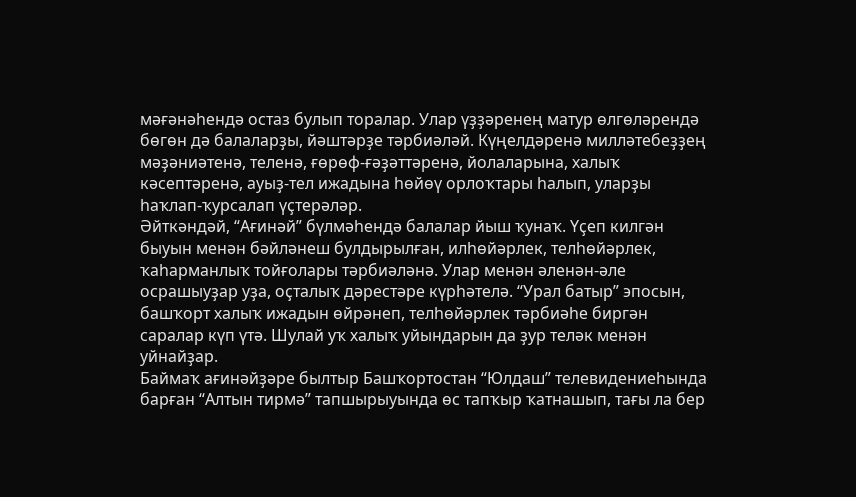мәғәнәһендә остаз булып торалар. Улар үҙҙәренең матур өлгөләрендә бөгөн дә балаларҙы, йәштәрҙе тәрбиәләй. Күңелдәренә милләтебеҙҙең мәҙәниәтенә, теленә, ғөрөф-ғәҙәттәренә, йолаларына, халыҡ кәсептәренә, ауыҙ-тел ижадына һөйөү орлоҡтары һалып, уларҙы һаҡлап-ҡурсалап үҫтерәләр.
Әйткәндәй, “Ағинәй” бүлмәһендә балалар йыш ҡунаҡ. Үҫеп килгән быуын менән бәйләнеш булдырылған, илһөйәрлек, телһөйәрлек, ҡаһарманлыҡ тойғолары тәрбиәләнә. Улар менән әленән-әле осрашыуҙар уҙа, оҫталыҡ дәрестәре күрһәтелә. “Урал батыр” эпосын, башҡорт халыҡ ижадын өйрәнеп, телһөйәрлек тәрбиәһе биргән саралар күп үтә. Шулай уҡ халыҡ уйындарын да ҙур теләк менән уйнайҙар.
Баймаҡ ағинәйҙәре былтыр Башҡортостан “Юлдаш” телевидениеһында барған “Алтын тирмә” тапшырыуында өс тапҡыр ҡатнашып, тағы ла бер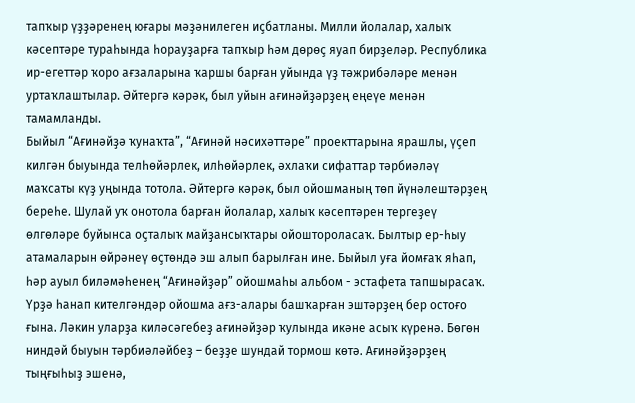тапҡыр үҙҙәренең юғары мәҙәнилеген иҫбатланы. Милли йолалар, халыҡ кәсептәре тураһында һорауҙарға тапҡыр һәм дөрөҫ яуап бирҙеләр. Республика ир-егеттәр ҡоро ағзаларына ҡаршы барған уйында үҙ тәжрибәләре менән уртаҡлаштылар. Әйтергә кәрәк, был уйын ағинәйҙәрҙең еңеүе менән тамамланды.
Быйыл “Ағинәйҙә ҡунаҡта”, “Ағинәй нәсихәттәре” проекттарына ярашлы, үҫеп килгән быуында телһөйәрлек, илһөйәрлек, әхлаҡи сифаттар тәрбиәләү маҡсаты күҙ уңында тотола. Әйтергә кәрәк, был ойошманың төп йүнәлештәрҙең береһе. Шулай уҡ онотола барған йолалар, халыҡ кәсептәрен тергеҙеү өлгөләре буйынса оҫталыҡ майҙансыҡтары ойоштороласаҡ. Былтыр ер-һыу атамаларын өйрәнеү өҫтөндә эш алып барылған ине. Быйыл уға йомғаҡ яһап, һәр ауыл биләмәһенең “Ағинәйҙәр” ойошмаһы альбом - эстафета тапшырасаҡ.
Үрҙә һанап кителгәндәр ойошма ағз-алары башҡарған эштәрҙең бер остоғо ғына. Ләкин уларҙа киләсәгебеҙ ағинәйҙәр ҡулында икәне асыҡ күренә. Бөгөн ниндәй быуын тәрбиәләйбеҙ – беҙҙе шундай тормош көтә. Ағинәйҙәрҙең тыңғыһыҙ эшенә,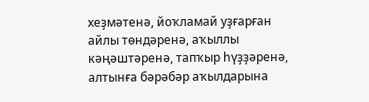хеҙмәтенә, йоҡламай уҙғарған айлы төндәренә, аҡыллы кәңәштәренә, тапҡыр һүҙҙәренә, алтынға бәрәбәр аҡылдарына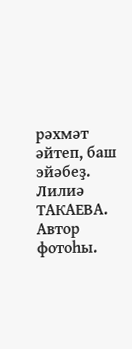рәхмәт әйтеп, баш эйәбеҙ.
Лилиә ТАКАЕВА.
Автор фотоһы.